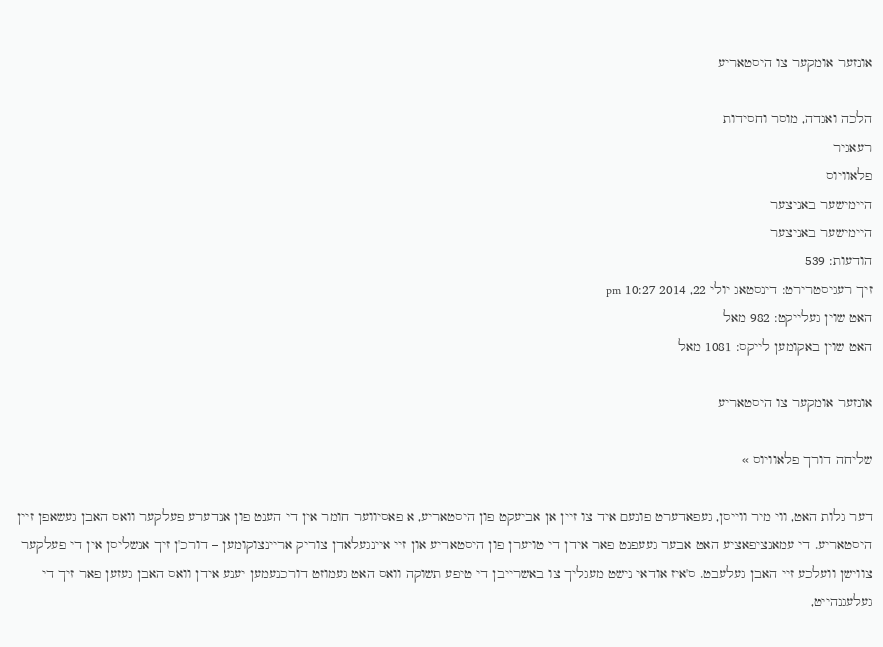אונזער אומקער צו היסטאריע

הלכה ואגדה, מוסר וחסידות
רעאגיר
פלאוויוס
היימישער באניצער
היימישער באניצער
הודעות: 539
זיך רעגיסטרירט: דינסטאג יולי 22, 2014 10:27 pm
האט שוין געלייקט: 982 מאל
האט שוין באקומען לייקס: 1081 מאל

אונזער אומקער צו היסטאריע

שליחה דורך פלאוויוס »

דער גלות האט, ווי מיר ווייסן, געפאדערט פונעם איד צו זיין אן אביעקט פון היסטאריע, א פאסיווער חומר אין די הענט פון אנדערע פעלקער וואס האבן געשאפן זיין היסטאריע. די עמאנציפאציע האט אבער געעפנט פאר אידן די טויערן פון היסטאריע און זיי איינגעלאדן צוריק אריינצוקומען – דורכ'ן זיך אנשליסן אין די פעלקער צווישן וועלכע זיי האבן געלעבט. ס'איז אודאי נישט מעגליך צו באשרייבן די טיפע תשוקה וואס האט געמוזט דורכנעמען יענע אידן וואס האבן געזען פאר זיך די געלעגנהייט,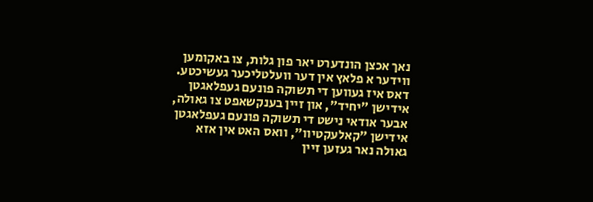נאך אכצן הונדערט יאר פון גלות, צו באקומען ווידער א פלאץ אין דער וועלטליכער געשיכטע. דאס איז געווען די תשוקה פונעם געפלאגטן אידישן "יחיד", און זיין בענקשאפט צו גאולה, אבער אודאי נישט די תשוקה פונעם געפלאגטן אידישן "קאלעקטיוו", וואס האט אין אזא גאולה נאר געזען זיין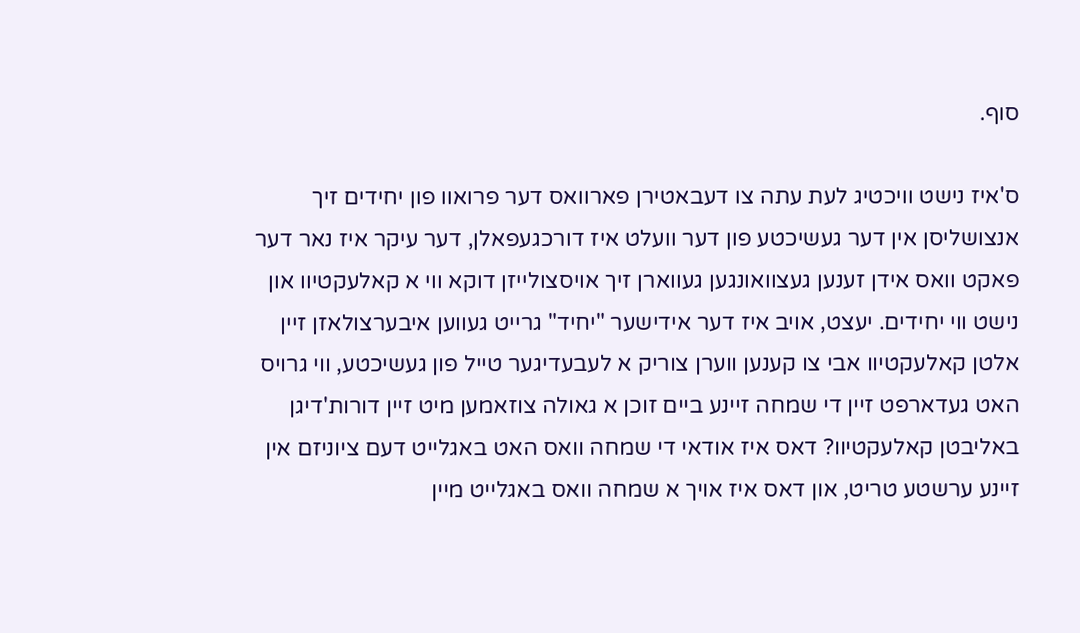סוף.

ס'איז נישט וויכטיג לעת עתה צו דעבאטירן פארוואס דער פרואוו פון יחידים זיך אנצושליסן אין דער געשיכטע פון דער וועלט איז דורכגעפאלן, דער עיקר איז נאר דער פאקט וואס אידן זענען געצוואונגען געווארן זיך אויסצולייזן דוקא ווי א קאלעקטיוו און נישט ווי יחידים. יעצט, אויב איז דער אידישער "יחיד" גרייט געווען איבערצולאזן זיין אלטן קאלעקטיוו אבי צו קענען ווערן צוריק א לעבעדיגער טייל פון געשיכטע, ווי גרויס האט געדארפט זיין די שמחה זיינע ביים זוכן א גאולה צוזאמען מיט זיין דורות'דיגן באליבטן קאלעקטיוו? דאס איז אודאי די שמחה וואס האט באגלייט דעם ציוניזם אין זיינע ערשטע טריט, און דאס איז אויך א שמחה וואס באגלייט מיין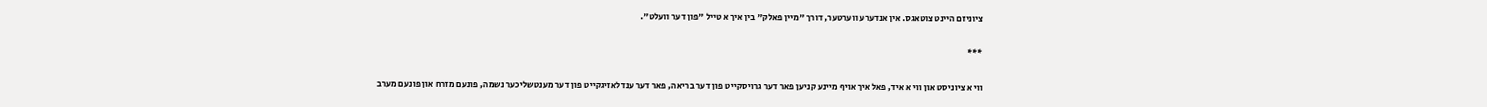ציוניזם היינט צוטאגס. אין אנדערע ווערטער, דורך "מיין פאלק" בין איך א טייל "פון דער וועלט".

***

ווי א ציוניסט און ווי א איד, פאל איך אויף מיינע קניען פאר דער גרויסקייט פון דער בריאה, פאר דער ענדלאזיגקייט פון דער מענטשליכער נשמה, פונעם מזרח און פונעם מערב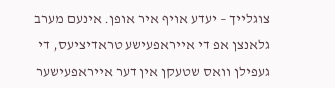צוגלייך – יעדע אויף איר אופן. אינעם מערב גלאנצן אפ די אייראפעישע טראדיציעס, די געפילן וואס שטעקן אין דער אייראפעישער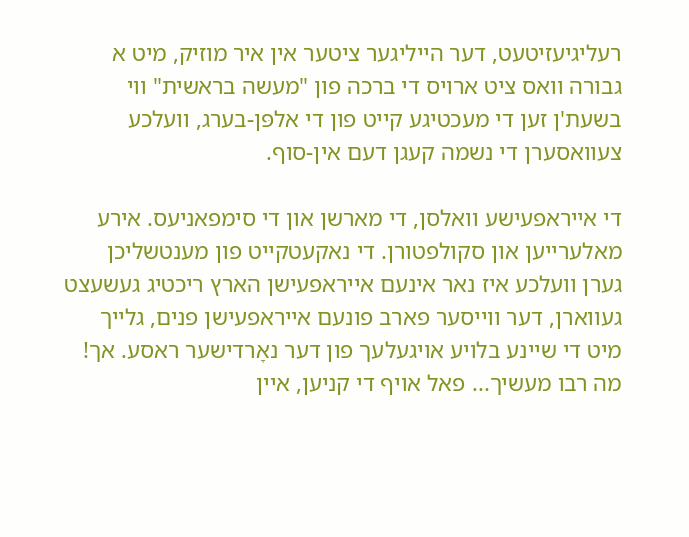רעליגיעזיטעט, דער הייליגער ציטער אין איר מוזיק, מיט א גבורה וואס ציט ארויס די ברכה פון "מעשה בראשית" ווי בשעת'ן זען די מעכטיגע קייט פון די אלפּן-בערג, וועלכע צעוואסערן די נשמה קעגן דעם אין-סוף.

די אייראפעישע וואלסן, די מארשן און די סימפאניעס. אירע מאלערייען און סקולפטורן. די נאקעטקייט פון מענטשליכן גערן וועלכע איז נאר אינעם אייראפעישן הארץ ריכטיג געשעצט געווארן, דער ווייסער פארב פונעם אייראפעישן פנים, גלייך מיט די שיינע בלויע אויגעלעך פון דער נאָרדישער ראסע. אך! מה רבו מעשיך... פאל אויף די קניען, איין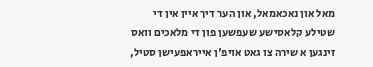מאל און נאכאמאל, און הער דיך איין אין די שטילע קלאסישע שעפשען פון די מלאכים וואס זינגען א שירה צו גאט אויפ'ן אייראפעישן סטיל,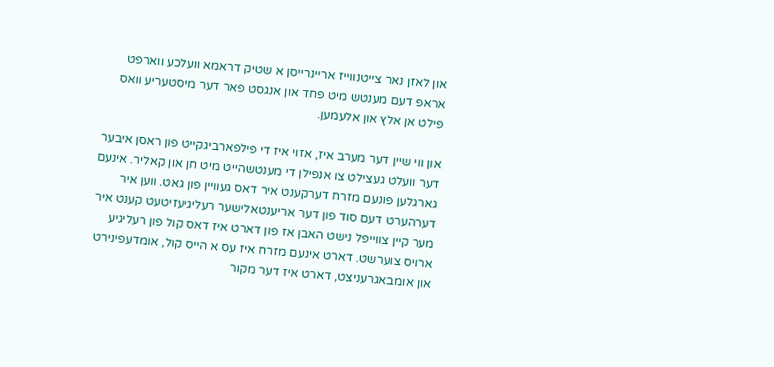און לאזן נאר צייטנווייז אריינרייסן א שטיק דראמא וועלכע ווארפט אראפ דעם מענטש מיט פחד און אנגסט פאר דער מיסטעריע וואס פילט אן אלץ און אלעמען.

און ווי שיין דער מערב איז, אזוי איז די פילפארביגקייט פון ראסן איבער דער וועלט געצילט צו אנפילן די מענטשהייט מיט חן און קאליר. אינעם גארגלען פונעם מזרח דערקענט איר דאס געוויין פון גאט. ווען איר דערהערט דעם סוד פון דער אריענטאלישער רעליגיעזיטעט קענט איר מער קיין צווייפל נישט האבן אז פון דארט איז דאס קול פון רעליגיע ארויס צוערשט. דארט אינעם מזרח איז עס א הייס קול, אומדעפינירט און אומבאגרעניצט, דארט איז דער מקור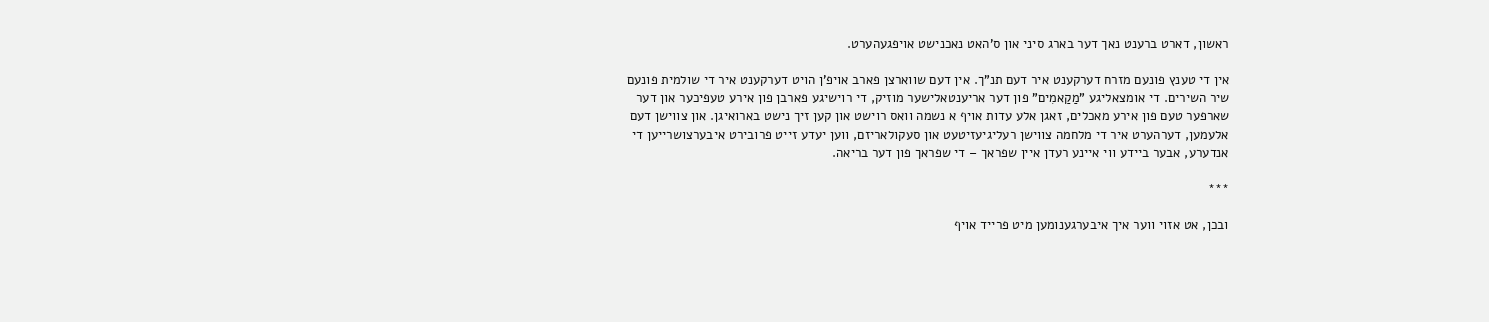ראשון, דארט ברענט נאך דער בארג סיני און ס'האט נאכנישט אויפגעהערט.

אין די טענץ פונעם מזרח דערקענט איר דעם תנ"ך. אין דעם שווארצן פארב אויפ'ן הויט דערקענט איר די שולמית פונעם שיר השירים. די אומצאליגע "מַקַאמִים" פון דער אריענטאלישער מוזיק, די רוישיגע פארבן פון אירע טעפיכער און דער שארפער טעם פון אירע מאכלים, זאגן אלע עדות אויף א נשמה וואס רוישט און קען זיך נישט בארואיגן. און צווישן דעם אלעמען, דערהערט איר די מלחמה צווישן רעליגיעזיטעט און סעקולאריזם, ווען יעדע זייט פרובירט איבערצושרייען די אנדערע, אבער ביידע ווי איינע רעדן איין שפראך – די שפראך פון דער בריאה.

***

ובכן, אט אזוי ווער איך איבערגענומען מיט פרייד אויף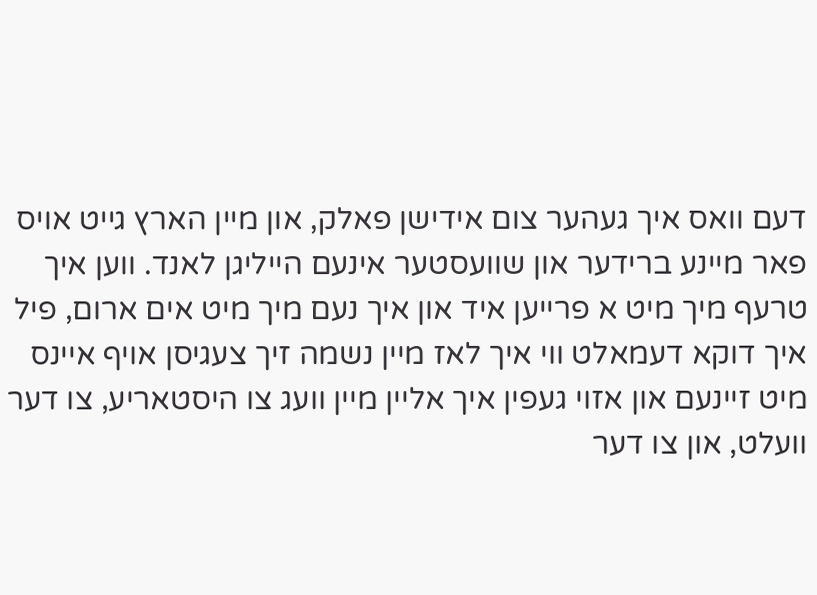דעם וואס איך געהער צום אידישן פאלק, און מיין הארץ גייט אויס פאר מיינע ברידער און שוועסטער אינעם הייליגן לאנד. ווען איך טרעף מיך מיט א פרייען איד און איך נעם מיך מיט אים ארום, פיל איך דוקא דעמאלט ווי איך לאז מיין נשמה זיך צעגיסן אויף איינס מיט זיינעם און אזוי געפין איך אליין מיין וועג צו היסטאריע, צו דער וועלט, און צו דער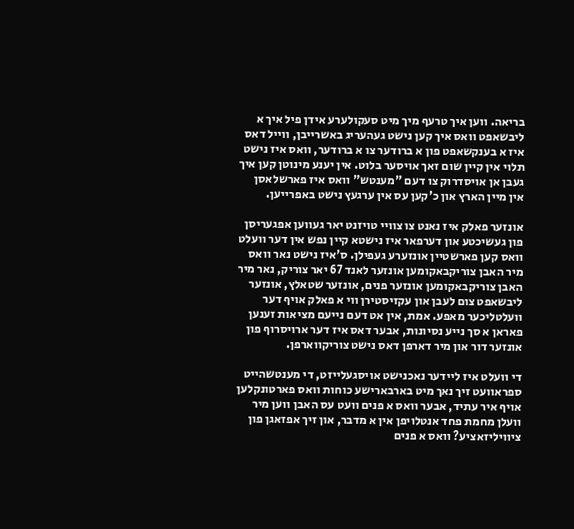בריאה. ווען איך טרעף מיך מיט סעקולערע אידן פיל איך א ליבשאפט וואס איך קען נישט געהעריג באשרייבן, ווייל דאס איז א בענקשאפט פון א ברודער צו א ברודער, וואס איז נישט תלוי אין קיין שום זאך אויסער בלוט. אין יענע מינוטן קען איך געבן אן אויסדרוק צו דעם "מענטש" וואס איז פארשלאסן אין מיין הארץ און כ'קען עס אין ערגעץ נישט באפרייען.

אונזער פאלק איז נאנט צו צוויי טויזנט יאר געווען אפגעריסן פון געשיכטע און דערפאר איז נישטא קיין נפש אין דער וועלט וואס קען פארשטיין אונזערע געפילן. ס'איז נישט נאר וואס מיר האבן צוריקבאקומען אונזער לאנד 67 יאר צוריק, נאר מיר האבן צוריקבאקומען אונזער פנים, אונזער שטאלץ, אונזער ליבשאפט צום לעבן און עקזיסטירן ווי א פאלק אויף דער וועלטליכער מאפע. אמת, אין אט דעם נייעם מציאות זענען פאראן א סך נייע נסיונות, אבער דאס איז דער ארויסרוף פון אונזער דור און מיר דארפן דאס נישט צוריקווארפן.

די וועלט איז ליידער נאכנישט אויסגעלייזט, די מענטשהייט ספראוועט זיך נאך מיט בארבארישע כוחות וואס פארטונקלען אויף איר עתיד, אבער וואס א פנים וועט עס האבן ווען מיר וועלן מחמת פחד אנטלויפן אין א מדבר, און זיך אפזאגן פון ציוויליזאציע? וואס א פנים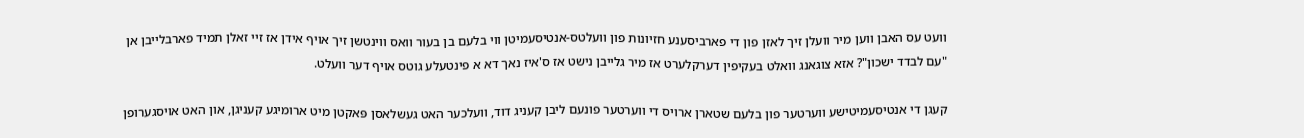וועט עס האבן ווען מיר וועלן זיך לאזן פון די פארביסענע חזיונות פון וועלטס-אנטיסעמיטן ווי בלעם בן בעור וואס ווינטשן זיך אויף אידן אז זיי זאלן תמיד פארבלייבן אן "עם לבדד ישכון"? אזא צוגאנג וואלט בעקיפין דערקלערט אז מיר גלייבן נישט אז ס'איז נאך דא א פינטעלע גוטס אויף דער וועלט.

קעגן די אנטיסעמיטישע ווערטער פון בלעם שטארן ארויס די ווערטער פונעם ליבן קעניג דוד, וועלכער האט געשלאסן פּאקטן מיט ארומיגע קעניגן, און האט אויסגערופן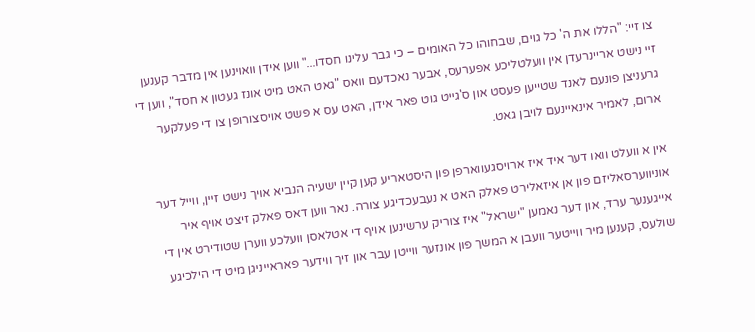צו זיי: "הללו את ה' כל גוים, שבחוהו כל האומים – כי גבר עלינו חסדו..." ווען אידן וואוינען אין מדבר קענען זיי נישט אריינרעדן אין וועלטליכע אפערעס, אבער נאכדעם וואס "גאט האט מיט אונז געטון א חסד", ווען די גרעניצן פונעם לאנד שטייען פעסט און ס'גייט גוט פאר אידן, האט עס א פשט אויסצורופן צו די פעלקער ארום, לאמיר אינאיינעם לויבן גאט.

אין א וועלט וואו דער איד איז ארויסגעווארפן פון היסטאריע קען קיין ישעיה הנביא אויך נישט זיין, ווייל דער אוניווערסאליזם פון אן איזאלירט פאלק האט א נעבעכדיגע צורה. נאר ווען דאס פאלק זיצט אויף איר אייגענער ערד, און דער נאמען "ישראל" איז צוריק ערשינען אויף די אטלאסן וועלכע ווערן שטודירט אין די שולעס, קענען מיר ווייטער וועבן א המשך פון אונזער ווייטן עבר און זיך ווידער פאראייניגן מיט די הילכיגע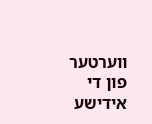ווערטער פון די אידישע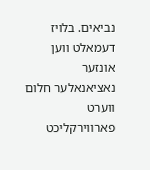נביאים. בלויז דעמאלט ווען אונזער נאציאנאלער חלום ווערט פארווירקליכט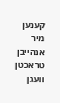קענען מיר אנהייבן טראכטן וועגן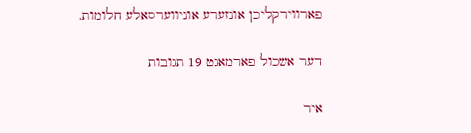פארווירקליכן אונזערע אוניווערסאלע חלומות.

דער אשכול פארמאגט 19 תגובות

איר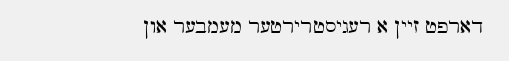דארפט זיין א רעגיסטרירטער מעמבער און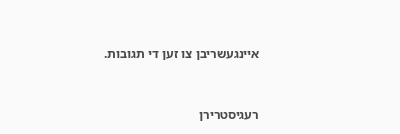איינגעשריבן צו זען די תגובות.


רעגיסטרירן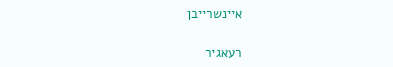איינשרייבן

רעאגיר